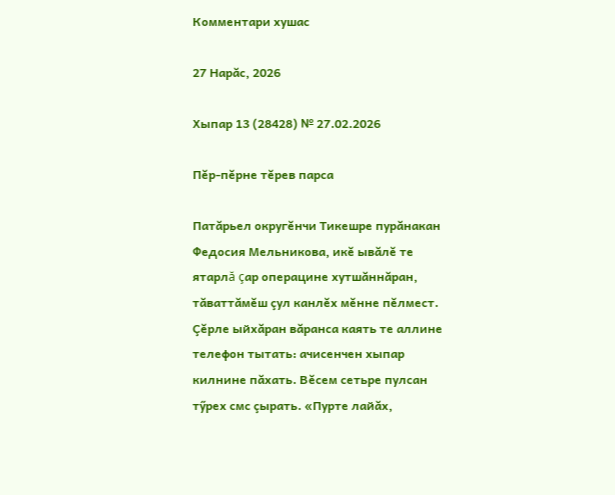Комментари хушас

27 Нарăс, 2026

Хыпар 13 (28428) № 27.02.2026

Пĕр-пĕрне тĕрев парса

Патăрьел округĕнчи Тикешре пурăнакан Федосия Мельникова, икĕ ывăлĕ те ятарлă çар операцине хутшăннăран, тăваттăмĕш çул канлĕх мĕнне пĕлмест. Çĕрле ыйхăран вăранса каять те аллине телефон тытать: ачисенчен хыпар килнине пăхать. Вĕсем сетьре пулсан тӳрех смс çырать. «Пурте лайăх,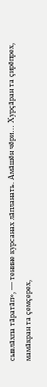сывлăхпа тăратăп», — тенине курсанах лăпланать. Амăшĕн чĕри… Хурçăран та çирĕпрех, мамăкран та çемçерех,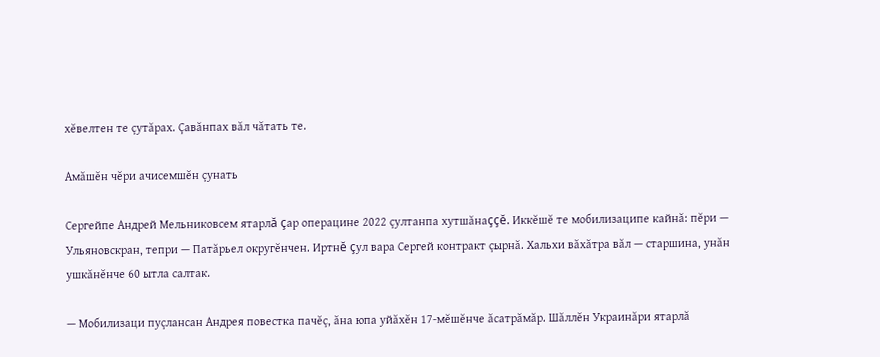хĕвелтен те çутăрах. Çавăнпах вăл чăтать те.

Амăшĕн чĕри ачисемшĕн çунать

Сергейпе Андрей Мельниковсем ятарлă çар операцине 2022 çултанпа хутшăнаççĕ. Иккĕшĕ те мобилизаципе кайнă: пĕри — Ульяновскран, тепри — Патăрьел округĕнчен. Иртнĕ çул вара Сергей контракт çырнă. Хальхи вăхăтра вăл — старшина, унăн ушкăнĕнче 60 ытла салтак.

— Мобилизаци пуçлансан Андрея повестка пачĕç, ăна юпа уйăхĕн 17-мĕшĕнче ăсатрăмăр. Шăллĕн Украинăри ятарлă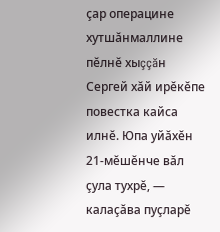çар операцине хутшăнмаллине пĕлнĕ хыççăн Сергей хăй ирĕкĕпе повестка кайса илнĕ. Юпа уйăхĕн 21-мĕшĕнче вăл çула тухрĕ, — калаçăва пуçларĕ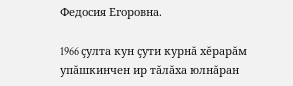Федосия Егоровна.

1966 çулта кун çути курнă хĕрарăм упăшкинчен ир тăлăха юлнăран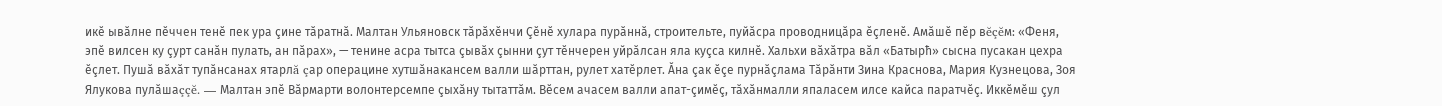икĕ ывăлне пĕччен тенĕ пек ура çине тăратнă. Малтан Ульяновск тăрăхĕнчи Çĕнĕ хулара пурăннă, строительте, пуйăсра проводницăра ĕçленĕ. Амăшĕ пĕр вĕçĕм: «Феня, эпĕ вилсен ку çурт санăн пулать, ан пăрах», — тенине асра тытса çывăх çынни çут тĕнчерен уйрăлсан яла куçса килнĕ. Хальхи вăхăтра вăл «Батырћ» сысна пусакан цехра ĕçлет. Пушă вăхăт тупăнсанах ятарлă çар операцине хутшăнакансем валли шăрттан, рулет хатĕрлет. Ăна çак ĕçе пурнăçлама Тăрăнти Зина Краснова, Мария Кузнецова, Зоя Ялукова пулăшаççĕ. — Малтан эпĕ Вăрмарти волонтерсемпе çыхăну тытаттăм. Вĕсем ачасем валли апат-çимĕç, тăхăнмалли япаласем илсе кайса паратчĕç. Иккĕмĕш çул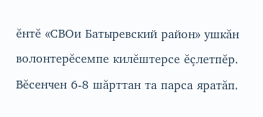ĕнтĕ «СВОи Батыревский район» ушкăн волонтерĕсемпе килĕштерсе ĕçлетпĕр. Вĕсенчен 6-8 шăрттан та парса яратăп.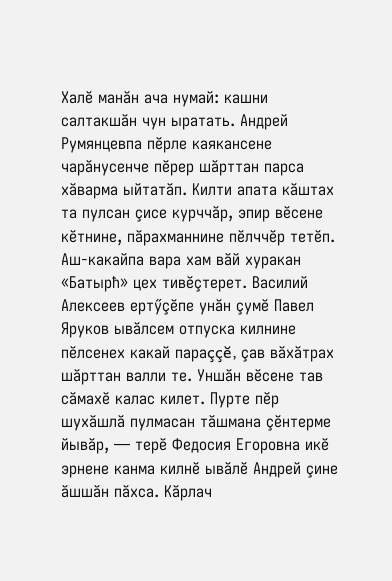Халĕ манăн ача нумай: кашни салтакшăн чун ыратать. Андрей Румянцевпа пĕрле каякансене чарăнусенче пĕрер шăрттан парса хăварма ыйтатăп. Килти апата кăштах та пулсан çисе курччăр, эпир вĕсене кĕтнине, пăрахманнине пĕлччĕр тетĕп. Аш-какайпа вара хам вăй хуракан «Батырћ» цех тивĕçтерет. Василий Алексеев ертӳçĕпе унăн çумĕ Павел Яруков ывăлсем отпуска килнине пĕлсенех какай параççĕ, çав вăхăтрах шăрттан валли те. Уншăн вĕсене тав сăмахĕ калас килет. Пурте пĕр шухăшлă пулмасан тăшмана çĕнтерме йывăр, — терĕ Федосия Егоровна икĕ эрнене канма килнĕ ывăлĕ Андрей çине ăшшăн пăхса. Кăрлач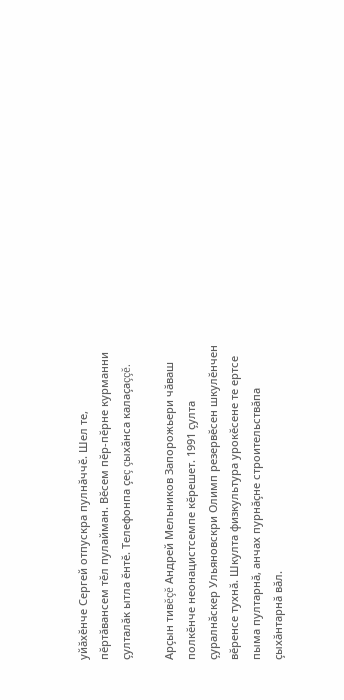уйăхĕнче Сергей отпускра пулнăччĕ. Шел те, пĕртăвансем тĕл пулайман. Вĕсем пĕр-пĕрне курманни çулталăк ытла ĕнтĕ. Телефонпа çеç çыхăнса калаçаççĕ.

Арçын тивĕçĕ Андрей Мельников Запорожьери чăваш полкĕнче неонацистсемпе кĕрешет. 1991 çулта çуралнăскер Ульяновскри Олимп резервĕсен шкулĕнчен вĕренсе тухнă. Шкулта физкультура урокĕсене те ертсе пыма пултарнă, анчах пурнăçне строительствăпа çыхăнтарнă вăл.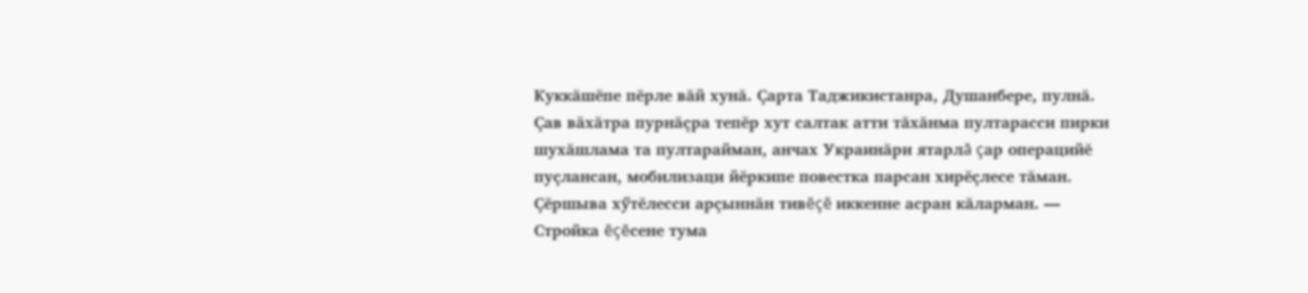Куккăшĕпе пĕрле вăй хунă. Çарта Таджикистанра, Душанбере, пулнă. Çав вăхăтра пурнăçра тепĕр хут салтак атти тăхăнма пултарасси пирки шухăшлама та пултарайман, анчах Украинăри ятарлă çар операцийĕ пуçлансан, мобилизаци йĕркипе повестка парсан хирĕçлесе тăман. Çĕршыва хӳтĕлесси арçыннăн тивĕçĕ иккенне асран кăларман. — Стройка ĕçĕсене тума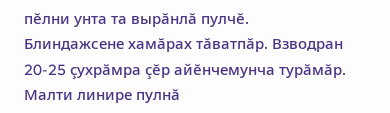пĕлни унта та вырăнлă пулчĕ. Блиндажсене хамăрах тăватпăр. Взводран 20-25 çухрăмра çĕр айĕнчемунча турăмăр. Малти линире пулнă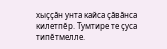хыççăн унта кайса çăвăнса килетпĕр. Тумтире те çуса типĕтмелле.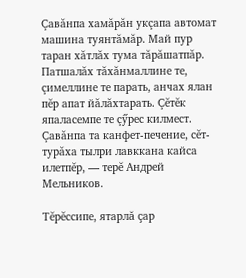Çавăнпа хамăрăн укçапа автомат машина туянтăмăр. Май пур таран хăтлăх тума тăрăшатпăр. Патшалăх тăхăнмаллине те, çимеллине те парать, анчах ялан пĕр апат йăлăхтарать. Çĕтĕк япаласемпе те çӳрес килмест. Çавăнпа та канфет-печение, сĕт-турăха тылри лавккана кайса илетпĕр, — терĕ Андрей Мельников.

Тĕрĕссипе, ятарлă çар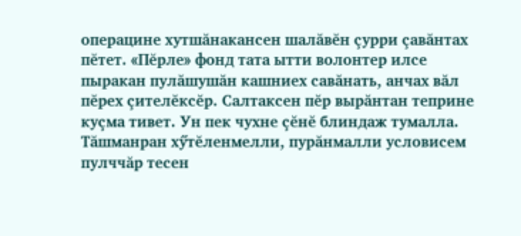операцине хутшăнакансен шалăвĕн çурри çавăнтах пĕтет. «Пĕрле» фонд тата ытти волонтер илсе пыракан пулăшушăн кашниех савăнать, анчах вăл пĕрех çителĕксĕр. Салтаксен пĕр вырăнтан теприне куçма тивет. Ун пек чухне çĕнĕ блиндаж тумалла. Тăшманран хӳтĕленмелли, пурăнмалли условисем пулччăр тесен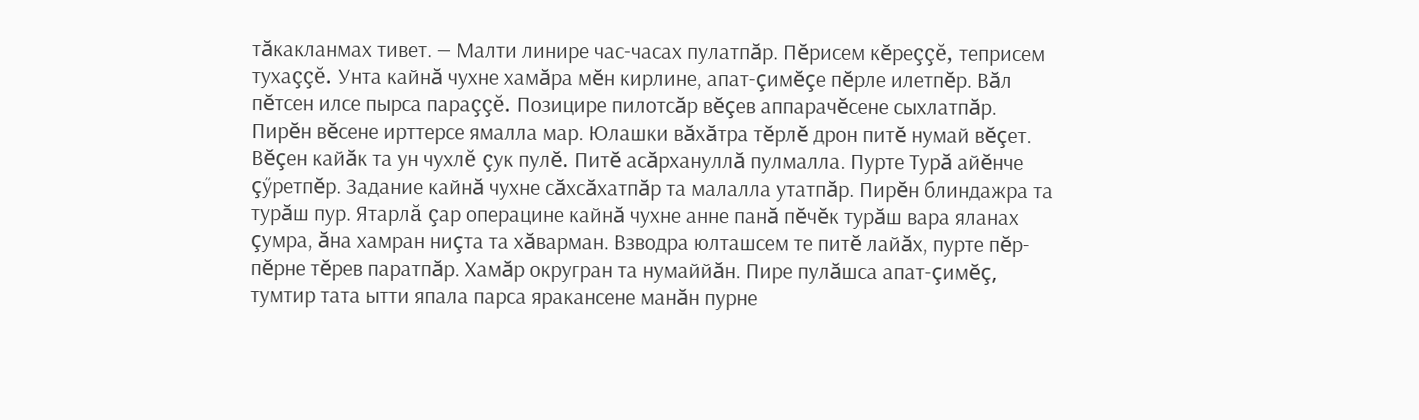тăкакланмах тивет. — Малти линире час-часах пулатпăр. Пĕрисем кĕреççĕ, теприсем тухаççĕ. Унта кайнă чухне хамăра мĕн кирлине, апат-çимĕçе пĕрле илетпĕр. Вăл пĕтсен илсе пырса параççĕ. Позицире пилотсăр вĕçев аппарачĕсене сыхлатпăр. Пирĕн вĕсене ирттерсе ямалла мар. Юлашки вăхăтра тĕрлĕ дрон питĕ нумай вĕçет. Вĕçен кайăк та ун чухлĕ çук пулĕ. Питĕ асăрхануллă пулмалла. Пурте Турă айĕнче çӳретпĕр. Задание кайнă чухне сăхсăхатпăр та малалла утатпăр. Пирĕн блиндажра та турăш пур. Ятарлă çар операцине кайнă чухне анне панă пĕчĕк турăш вара яланах çумра, ăна хамран ниçта та хăварман. Взводра юлташсем те питĕ лайăх, пурте пĕр-пĕрне тĕрев паратпăр. Хамăр округран та нумаййăн. Пире пулăшса апат-çимĕç, тумтир тата ытти япала парса яракансене манăн пурне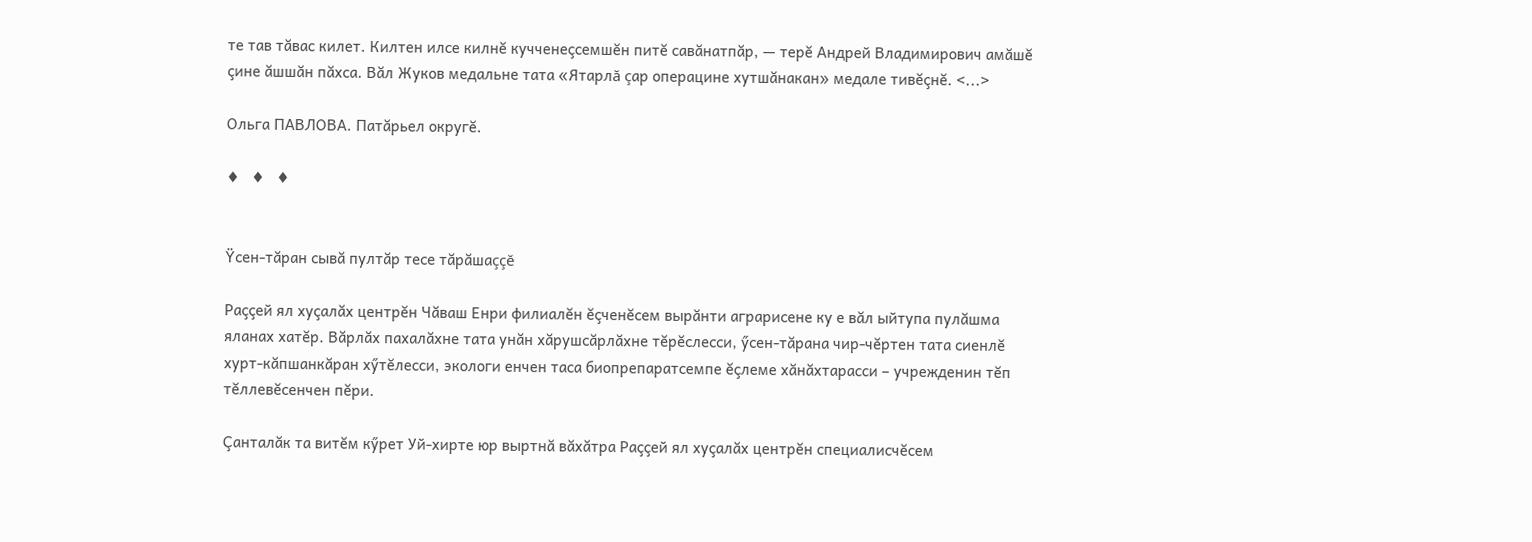те тав тăвас килет. Килтен илсе килнĕ кучченеçсемшĕн питĕ савăнатпăр, — терĕ Андрей Владимирович амăшĕ çине ăшшăн пăхса. Вăл Жуков медальне тата «Ятарлă çар операцине хутшăнакан» медале тивĕçнĕ. <...>

Ольга ПАВЛОВА. Патăрьел округĕ.

♦   ♦   ♦


Ÿсен-тăран сывă пултăр тесе тăрăшаççĕ

Раççей ял хуçалăх центрĕн Чăваш Енри филиалĕн ĕçченĕсем вырăнти аграрисене ку е вăл ыйтупа пулăшма яланах хатĕр. Вăрлăх пахалăхне тата унăн хăрушсăрлăхне тĕрĕслесси, ӳсен-тăрана чир-чĕртен тата сиенлĕ хурт-кăпшанкăран хӳтĕлесси, экологи енчен таса биопрепаратсемпе ĕçлеме хăнăхтарасси – учрежденин тĕп тĕллевĕсенчен пĕри.

Çанталăк та витĕм кӳрет Уй-хирте юр выртнă вăхăтра Раççей ял хуçалăх центрĕн специалисчĕсем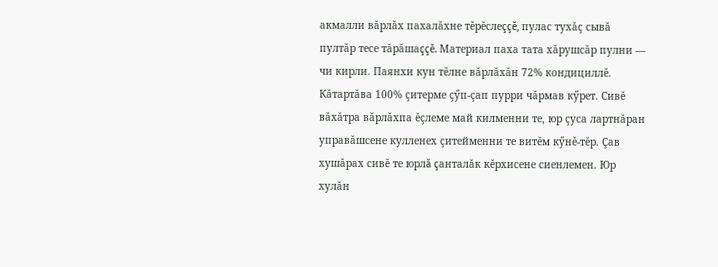акмалли вăрлăх пахалăхне тĕрĕслеççĕ, пулас тухăç сывă пултăр тесе тăрăшаççĕ. Материал паха тата хăрушсăр пулни — чи кирли. Паянхи кун тĕлне вăрлăхăн 72% кондициллĕ. Кăтартăва 100% çитерме çӳп-çап пурри чăрмав кӳрет. Сивĕ вăхăтра вăрлăхпа ĕçлеме май килменни те, юр çуса лартнăран управăшсене кулленех çитейменни те витĕм кӳнĕ-тĕр. Çав хушăрах сивĕ те юрлă çанталăк кĕрхисене сиенлемен. Юр хулăн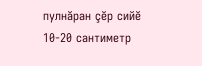пулнăран çĕр сийĕ 10-20 сантиметр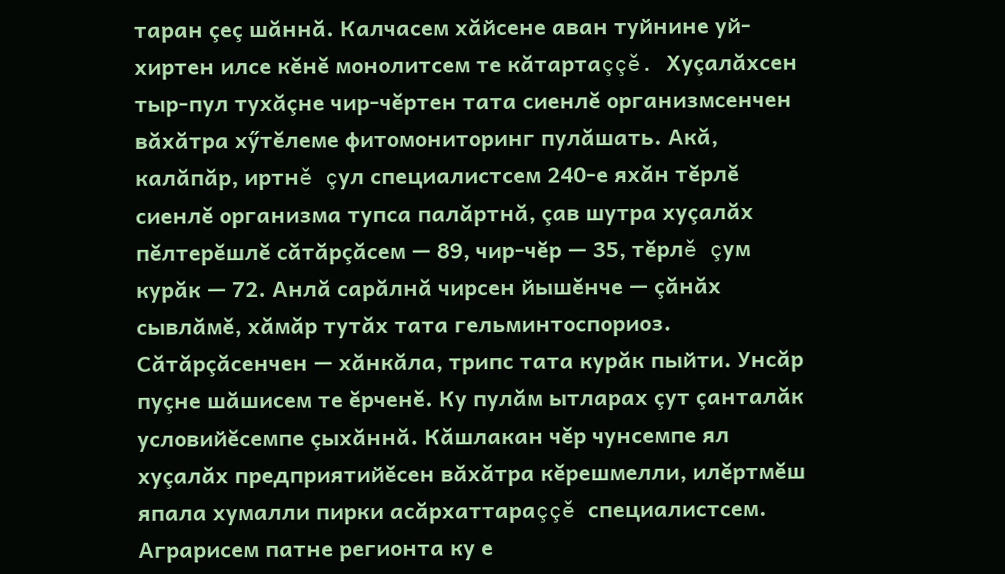таран çеç шăннă. Калчасем хăйсене аван туйнине уй-хиртен илсе кĕнĕ монолитсем те кăтартаççĕ. Хуçалăхсен тыр-пул тухăçне чир-чĕртен тата сиенлĕ организмсенчен вăхăтра хӳтĕлеме фитомониторинг пулăшать. Акă, калăпăр, иртнĕ çул специалистсем 240-е яхăн тĕрлĕ сиенлĕ организма тупса палăртнă, çав шутра хуçалăх пĕлтерĕшлĕ сăтăрçăсем — 89, чир-чĕр — 35, тĕрлĕ çум курăк — 72. Анлă сарăлнă чирсен йышĕнче — çăнăх сывлăмĕ, хăмăр тутăх тата гельминтоспориоз. Сăтăрçăсенчен — хăнкăла, трипс тата курăк пыйти. Унсăр пуçне шăшисем те ĕрченĕ. Ку пулăм ытларах çут çанталăк условийĕсемпе çыхăннă. Кăшлакан чĕр чунсемпе ял хуçалăх предприятийĕсен вăхăтра кĕрешмелли, илĕртмĕш япала хумалли пирки асăрхаттараççĕ специалистсем. Аграрисем патне регионта ку е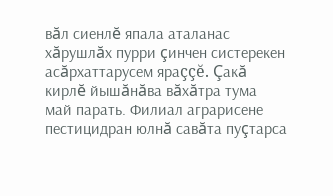вăл сиенлĕ япала аталанас хăрушлăх пурри çинчен систерекен асăрхаттарусем яраççĕ. Çакă кирлĕ йышăнăва вăхăтра тума май парать. Филиал аграрисене пестицидран юлнă савăта пуçтарса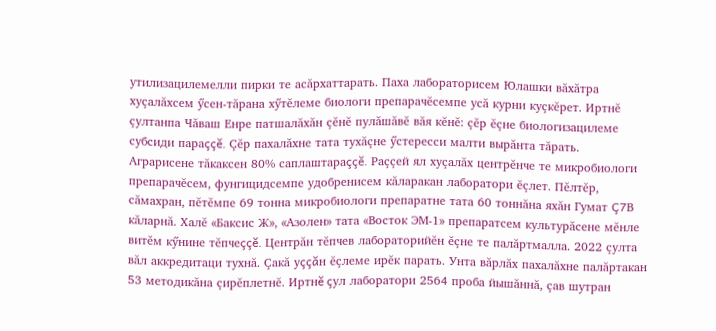утилизацилемелли пирки те асăрхаттарать. Паха лабораторисем Юлашки вăхăтра хуçалăхсем ӳсен-тăрана хӳтĕлеме биологи препарачĕсемпе усă курни куçкĕрет. Иртнĕ çултанпа Чăваш Енре патшалăхăн çĕнĕ пулăшăвĕ вăя кĕнĕ: çĕр ĕçне биологизацилеме субсиди параççĕ. Çĕр пахалăхне тата тухăçне ӳстересси малти вырăнта тăрать. Аграрисене тăкаксен 80% саплаштараççĕ. Раççей ял хуçалăх центрĕнче те микробиологи препарачĕсем, фунгицидсемпе удобренисем кăларакан лаборатори ĕçлет. Пĕлтĕр, сăмахран, пĕтĕмпе 69 тонна микробиологи препаратне тата 60 тоннăна яхăн Гумат Ç7В кăларнă. Халĕ «Баксис Ж», «Азолен» тата «Восток ЭМ-1» препаратсем культурăсене мĕнле витĕм кӳнине тĕпчеççĕ. Центрăн тĕпчев лабораторийĕн ĕçне те палăртмалла. 2022 çулта вăл аккредитаци тухнă. Çакă уççăн ĕçлеме ирĕк парать. Унта вăрлăх пахалăхне палăртакан 53 методикăна çирĕплетнĕ. Иртнĕ çул лаборатори 2564 проба йышăннă, çав шутран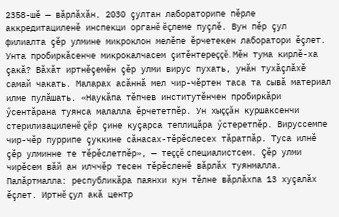2358-шĕ — вăрлăхăн. 2030 çултан лабораторипе пĕрле аккредитациленĕ инспекци органĕ ĕçлеме пуçлĕ. Вун пĕр çул филиалта çĕр улмине микроклон мелĕпе ĕрчетекен лаборатори ĕçлет. Унта пробиркăсенче микрокалчасем çитĕнтереççĕ. Мĕн тума кирлĕ-ха çакă? Вăхăт иртнĕçемĕн çĕр улми вирус пухать, унăн тухăçлăхĕ самай чакать. Маларах асăннă мел чир-чĕртен таса та сывă материал илме пулăшать. «Наукăпа тĕпчев институтĕнчен пробиркăри ӳсентăрана туянса малалла ĕрчететпĕр. Ун хыççăн куршаксенчи стерилизациленĕ çĕр çине куçарса теплицăра ӳстеретпĕр. Вируссемпе чир-чĕр пуррипе çуккине сăнасах-тĕрĕслесех тăратпăр. Туса илнĕ çĕр улминне те тĕрĕслетпĕр», — теççĕ специалистсем. Çĕр улми чирĕсем вăй ан илччĕр тесен тĕрĕсленĕ вăрлăх туянмалла. Палăртмалла: республикăра паянхи кун тĕлне вăрлăхпа 13 хуçалăх ĕçлет. Иртнĕ çул акă центр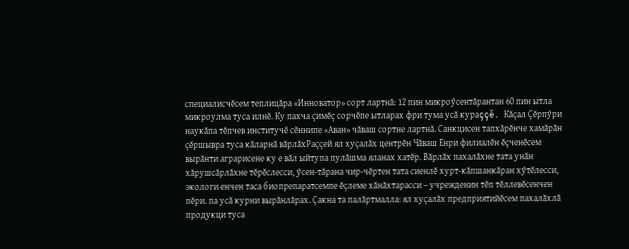специалисчĕсем теплицăра «Инноватор» сорт лартнă: 12 пин микроӳсентăрантан 60 пин ытла микроулма туса илнĕ. Ку пахча çимĕç сорчĕпе ытларах фри тума усă кураççĕ. Кăçал Çĕрпӳри наукăпа тĕпчев институчĕ сĕннипе «Аван» чăваш сортне лартнă. Санкцисен тапхăрĕнче хамăрăн çĕршывра туса кăларнă вăрлăхРаççей ял хуçалăх центрĕн Чăваш Енри филиалĕн ĕçченĕсем вырăнти аграрисене ку е вăл ыйтупа пулăшма яланах хатĕр. Вăрлăх пахалăхне тата унăн хăрушсăрлăхне тĕрĕслесси, ӳсен-тăрана чир-чĕртен тата сиенлĕ хурт-кăпшанкăран хӳтĕлесси, экологи енчен таса биопрепаратсемпе ĕçлеме хăнăхтарасси – учрежденин тĕп тĕллевĕсенчен пĕри. па усă курни вырăнлăрах. Çакна та палăртмалла: ял хуçалăх предприятийĕсем пахалăхлă продукци туса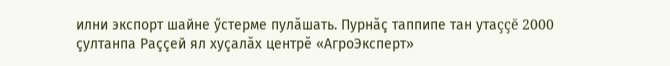илни экспорт шайне ӳстерме пулăшать. Пурнăç таппипе тан утаççĕ 2000 çултанпа Раççей ял хуçалăх центрĕ «АгроЭксперт»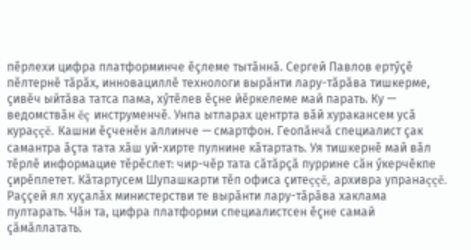пĕрлехи цифра платформинче ĕçлеме тытăннă. Сергей Павлов ертӳçĕ пĕлтернĕ тăрăх, инновациллĕ технологи вырăнти лару-тăрăва тишкерме, çивĕч ыйтăва татса пама, хӳтĕлев ĕçне йĕркелеме май парать. Ку — ведомствăн ĕç инструменчĕ. Унпа ытларах центрта вăй хуракансем усă кураççĕ. Кашни ĕçченĕн аллинче — смартфон. Геопăнчă специалист çак самантра ăçта тата хăш уй-хирте пулнине кăтартать. Уя тишкернĕ май вăл тĕрлĕ информацие тĕрĕслет: чир-чĕр тата сăтăрçă пуррине сăн ӳкерчĕкпе çирĕплетет. Кăтартусем Шупашкарти тĕп офиса çитеççĕ, архивра упранаççĕ. Раççей ял хуçалăх министерстви те вырăнти лару-тăрăва хаклама пултарать. Чăн та, цифра платформи специалистсен ĕçне самай çăмăллатать.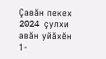Çавăн пекех 2024 çулхи авăн уйăхĕн 1-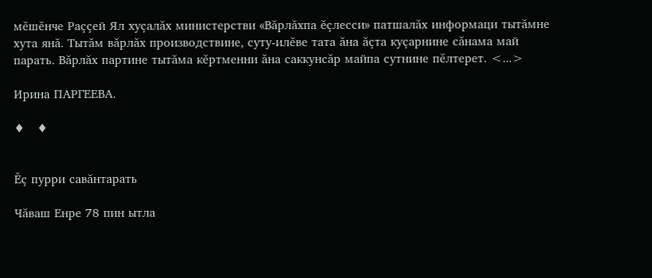мĕшĕнче Раççей Ял хуçалăх министерстви «Вăрлăхпа ĕçлесси» патшалăх информаци тытăмне хута янă. Тытăм вăрлăх производствине, суту-илĕве тата ăна ăçта куçарнине сăнама май парать. Вăрлăх партине тытăма кĕртменни ăна саккунсăр майпа сутнине пĕлтерет. <...>

Ирина ПАРГЕЕВА.

♦   ♦


Ĕç пурри савăнтарать

Чăваш Енре 78 пин ытла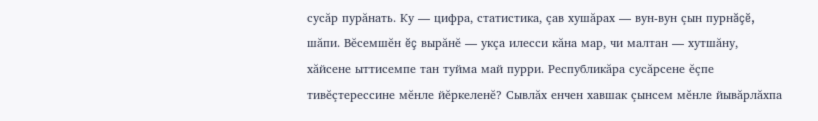сусăр пурăнать. Ку — цифра, статистика, çав хушăрах — вун-вун çын пурнăçĕ, шăпи. Вĕсемшĕн ĕç вырăнĕ — укçа илесси кăна мар, чи малтан — хутшăну, хăйсене ыттисемпе тан туйма май пурри. Республикăра сусăрсене ĕçпе тивĕçтерессине мĕнле йĕркеленĕ? Сывлăх енчен хавшак çынсем мĕнле йывăрлăхпа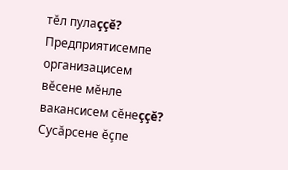тĕл пулаççĕ? Предприятисемпе организацисем вĕсене мĕнле вакансисем сĕнеççĕ? Сусăрсене ĕçпе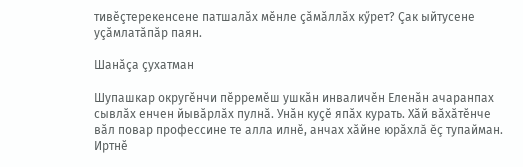тивĕçтерекенсене патшалăх мĕнле çăмăллăх кӳрет? Çак ыйтусене уçăмлатăпăр паян.

Шанăçа çухатман

Шупашкар округĕнчи пĕрремĕш ушкăн инваличĕн Еленăн ачаранпах сывлăх енчен йывăрлăх пулнă. Унăн куçĕ япăх курать. Хăй вăхăтĕнче вăл повар профессине те алла илнĕ, анчах хăйне юрăхлă ĕç тупайман. Иртнĕ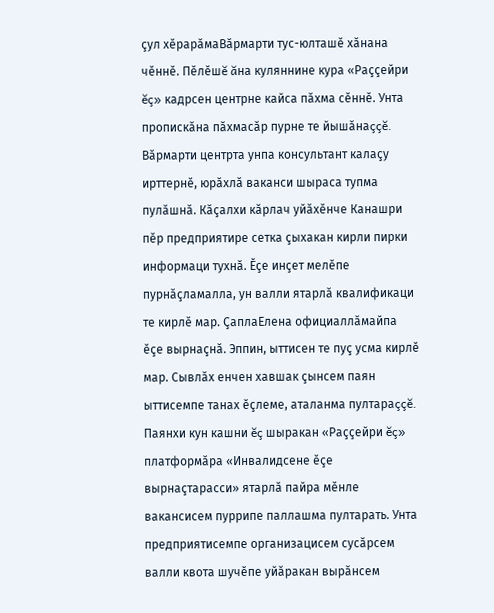çул хĕрарăмаВăрмарти тус-юлташĕ хăнана чĕннĕ. Пĕлĕшĕ ăна куляннине кура «Раççейри ĕç» кадрсен центрне кайса пăхма сĕннĕ. Унта пропискăна пăхмасăр пурне те йышăнаççĕ. Вăрмарти центрта унпа консультант калаçу ирттернĕ, юрăхлă ваканси шыраса тупма пулăшнă. Кăçалхи кăрлач уйăхĕнче Канашри пĕр предприятире сетка çыхакан кирли пирки информаци тухнă. Ĕçе инçет мелĕпе пурнăçламалла, ун валли ятарлă квалификаци те кирлĕ мар. ÇаплаЕлена официаллăмайпа ĕçе вырнаçнă. Эппин, ыттисен те пуç усма кирлĕ мар. Сывлăх енчен хавшак çынсем паян ыттисемпе танах ĕçлеме, аталанма пултараççĕ. Паянхи кун кашни ĕç шыракан «Раççейри ĕç» платформăра «Инвалидсене ĕçе вырнаçтарасси» ятарлă пайра мĕнле вакансисем пуррипе паллашма пултарать. Унта предприятисемпе организацисем сусăрсем валли квота шучĕпе уйăракан вырăнсем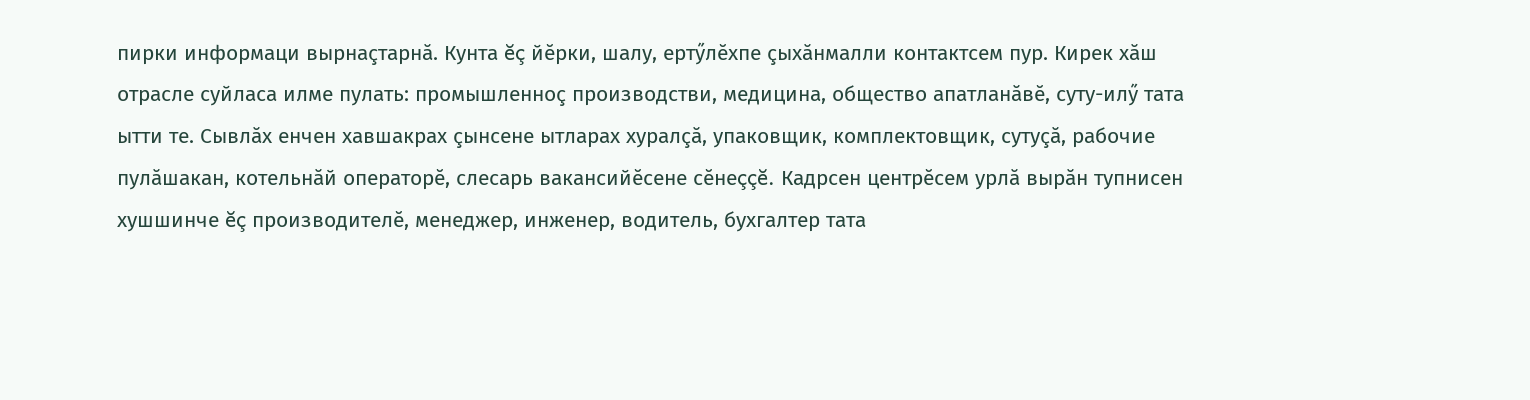пирки информаци вырнаçтарнă. Кунта ĕç йĕрки, шалу, ертӳлĕхпе çыхăнмалли контактсем пур. Кирек хăш отрасле суйласа илме пулать: промышленноç производстви, медицина, общество апатланăвĕ, суту-илӳ тата ытти те. Сывлăх енчен хавшакрах çынсене ытларах хуралçă, упаковщик, комплектовщик, сутуçă, рабочие пулăшакан, котельнăй операторĕ, слесарь вакансийĕсене сĕнеççĕ. Кадрсен центрĕсем урлă вырăн тупнисен хушшинче ĕç производителĕ, менеджер, инженер, водитель, бухгалтер тата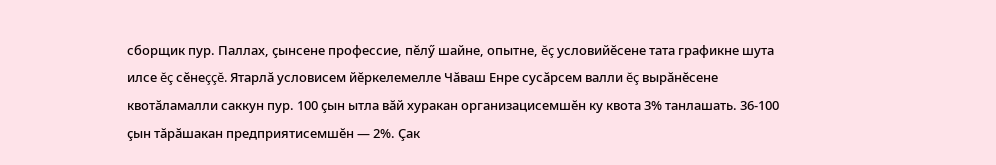сборщик пур. Паллах, çынсене профессие, пĕлӳ шайне, опытне, ĕç условийĕсене тата графикне шута илсе ĕç сĕнеççĕ. Ятарлă условисем йĕркелемелле Чăваш Енре сусăрсем валли ĕç вырăнĕсене квотăламалли саккун пур. 100 çын ытла вăй хуракан организацисемшĕн ку квота 3% танлашать. 36-100 çын тăрăшакан предприятисемшĕн — 2%. Çак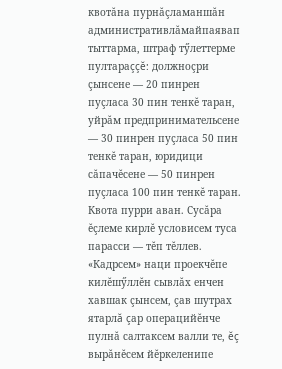квотăна пурнăçламаншăн административлăмайпаявап тыттарма, штраф тӳлеттерме пултараççĕ: должноçри çынсене — 20 пинрен пуçласа 30 пин тенкĕ таран, уйрăм предпринимательсене — 30 пинрен пуçласа 50 пин тенкĕ таран, юридици сăпачĕсене — 50 пинрен пуçласа 100 пин тенкĕ таран. Квота пурри аван. Сусăра ĕçлеме кирлĕ условисем туса парасси — тĕп тĕллев. «Кадрсем» наци проекчĕпе килĕшӳллĕн сывлăх енчен хавшак çынсем, çав шутрах ятарлă çар операцийĕнче пулнă салтаксем валли те, ĕç вырăнĕсем йĕркеленипе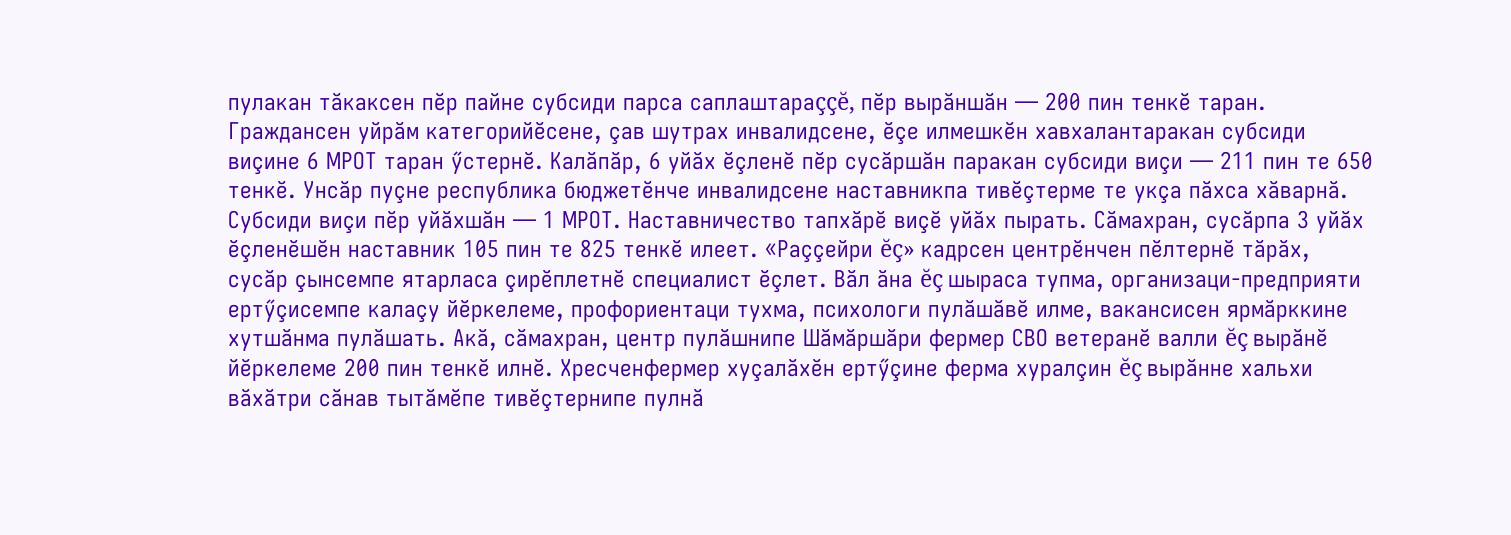пулакан тăкаксен пĕр пайне субсиди парса саплаштараççĕ, пĕр вырăншăн — 200 пин тенкĕ таран. Граждансен уйрăм категорийĕсене, çав шутрах инвалидсене, ĕçе илмешкĕн хавхалантаракан субсиди виçине 6 МРОТ таран ӳстернĕ. Калăпăр, 6 уйăх ĕçленĕ пĕр сусăршăн паракан субсиди виçи — 211 пин те 650 тенкĕ. Унсăр пуçне республика бюджетĕнче инвалидсене наставникпа тивĕçтерме те укçа пăхса хăварнă. Субсиди виçи пĕр уйăхшăн — 1 МРОТ. Наставничество тапхăрĕ виçĕ уйăх пырать. Сăмахран, сусăрпа 3 уйăх ĕçленĕшĕн наставник 105 пин те 825 тенкĕ илеет. «Раççейри ĕç» кадрсен центрĕнчен пĕлтернĕ тăрăх, сусăр çынсемпе ятарласа çирĕплетнĕ специалист ĕçлет. Вăл ăна ĕç шыраса тупма, организаци-предприяти ертӳçисемпе калаçу йĕркелеме, профориентаци тухма, психологи пулăшăвĕ илме, вакансисен ярмăрккине хутшăнма пулăшать. Акă, сăмахран, центр пулăшнипе Шăмăршăри фермер СВО ветеранĕ валли ĕç вырăнĕ йĕркелеме 200 пин тенкĕ илнĕ. Хресченфермер хуçалăхĕн ертӳçине ферма хуралçин ĕç вырăнне хальхи вăхăтри сăнав тытăмĕпе тивĕçтернипе пулнă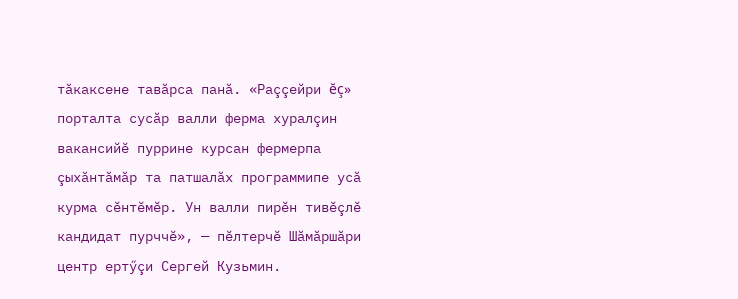тăкаксене тавăрса панă. «Раççейри ĕç» порталта сусăр валли ферма хуралçин вакансийĕ пуррине курсан фермерпа çыхăнтăмăр та патшалăх программипе усă курма сĕнтĕмĕр. Ун валли пирĕн тивĕçлĕ кандидат пурччĕ», — пĕлтерчĕ Шăмăршăри центр ертӳçи Сергей Кузьмин.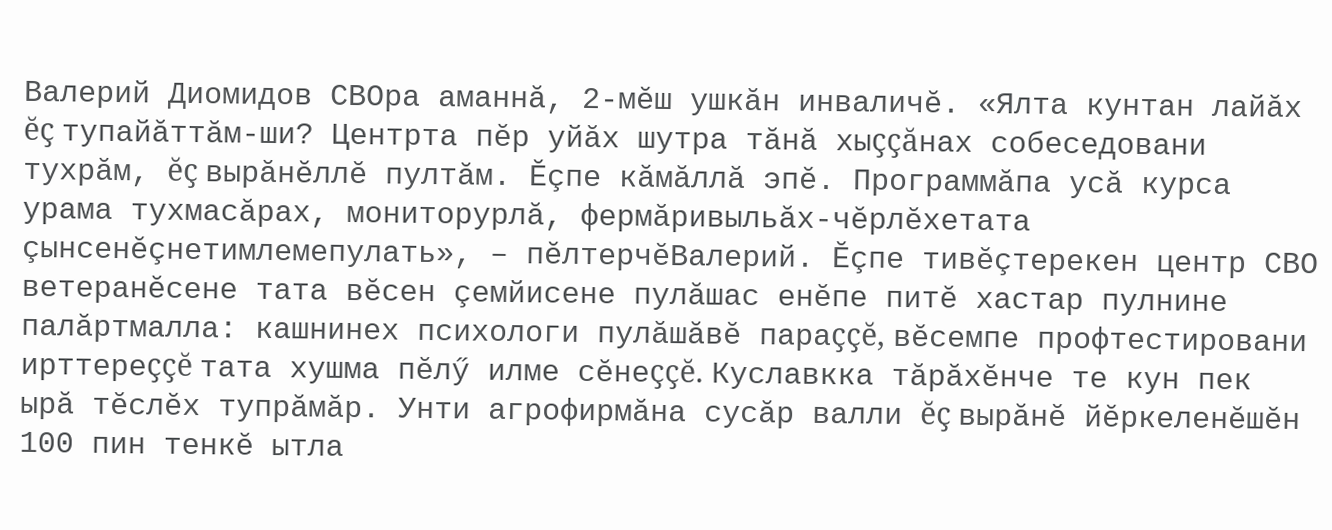Валерий Диомидов СВОра аманнă, 2-мĕш ушкăн инваличĕ. «Ялта кунтан лайăх ĕç тупайăттăм-ши? Центрта пĕр уйăх шутра тăнă хыççăнах собеседовани тухрăм, ĕç вырăнĕллĕ пултăм. Ĕçпе кăмăллă эпĕ. Программăпа усă курса урама тухмасăрах, мониторурлă, фермăривыльăх-чĕрлĕхетата çынсенĕçнетимлемепулать», – пĕлтерчĕВалерий. Ĕçпе тивĕçтерекен центр СВО ветеранĕсене тата вĕсен çемйисене пулăшас енĕпе питĕ хастар пулнине палăртмалла: кашнинех психологи пулăшăвĕ параççĕ, вĕсемпе профтестировани ирттереççĕ тата хушма пĕлӳ илме сĕнеççĕ. Куславкка тăрăхĕнче те кун пек ырă тĕслĕх тупрăмăр. Унти агрофирмăна сусăр валли ĕç вырăнĕ йĕркеленĕшĕн 100 пин тенкĕ ытла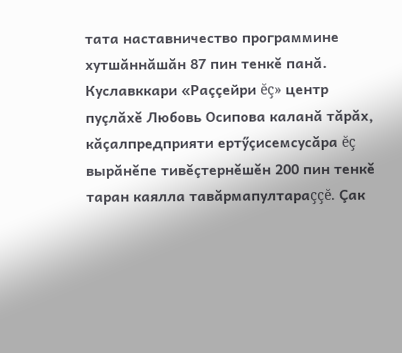тата наставничество программине хутшăннăшăн 87 пин тенкĕ панă. Куславккари «Раççейри ĕç» центр пуçлăхĕ Любовь Осипова каланă тăрăх, кăçалпредприяти ертӳçисемсусăра ĕç вырăнĕпе тивĕçтернĕшĕн 200 пин тенкĕ таран каялла тавăрмапултараççĕ. Çак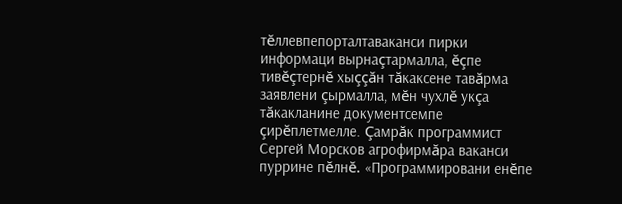тĕллевпепорталтаваканси пирки информаци вырнаçтармалла, ĕçпе тивĕçтернĕ хыççăн тăкаксене тавăрма заявлени çырмалла, мĕн чухлĕ укçа тăкакланине документсемпе çирĕплетмелле. Çамрăк программист Сергей Морсков агрофирмăра ваканси пуррине пĕлнĕ. «Программировани енĕпе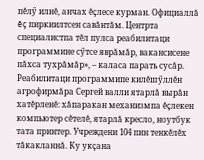пĕлӳ илнĕ, анчах ĕçлесе курман. Официаллă ĕç пиркиилтсен савăнтăм. Центрта специалистпа тĕл пулса реабилитаци программине сӳтсе яврăмăр, вакансисене пăхса тухрăмăр», – каласа парать сусăр. Реабилитаци программипе килĕшӳллĕн агрофирмăра Сергей валли ятарлă вырăн хатĕрленĕ: хăпаракан механизмпа ĕçлекен компьютер сĕтелĕ, ятарлă кресло, ноутбук тата принтер. Учреждени 104 пин тенкĕлĕх тăкакланнă. Ку укçана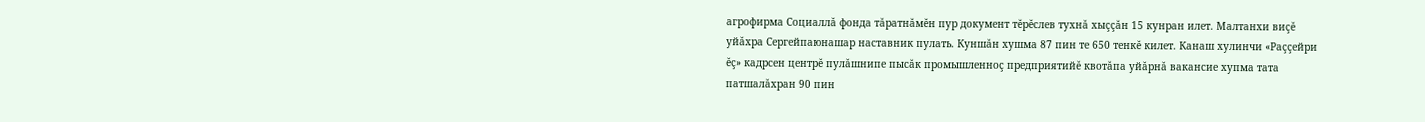агрофирма Социаллă фонда тăратнăмĕн пур документ тĕрĕслев тухнă хыççăн 15 кунран илет. Малтанхи виçĕ уйăхра Сергейпаюнашар наставник пулать. Куншăн хушма 87 пин те 650 тенкĕ килет. Канаш хулинчи «Раççейри ĕç» кадрсен центрĕ пулăшнипе пысăк промышленноç предприятийĕ квотăпа уйăрнă вакансие хупма тата патшалăхран 90 пин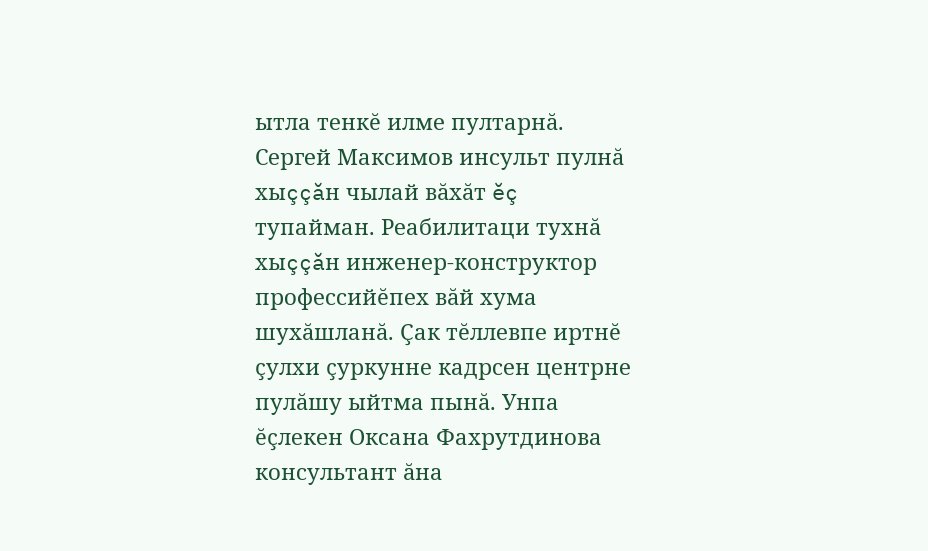ытла тенкĕ илме пултарнă. Сергей Максимов инсульт пулнă хыççăн чылай вăхăт ĕç тупайман. Реабилитаци тухнă хыççăн инженер-конструктор профессийĕпех вăй хума шухăшланă. Çак тĕллевпе иртнĕ çулхи çуркунне кадрсен центрне пулăшу ыйтма пынă. Унпа ĕçлекен Оксана Фахрутдинова консультант ăна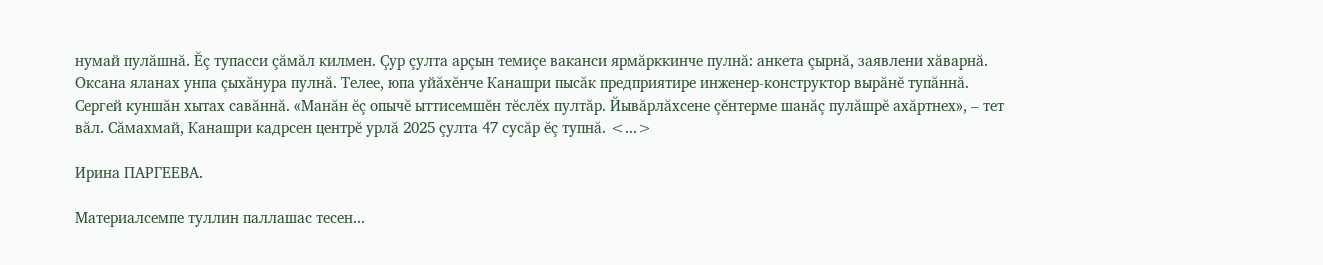нумай пулăшнă. Ĕç тупасси çăмăл килмен. Çур çулта арçын темиçе ваканси ярмăрккинче пулнă: анкета çырнă, заявлени хăварнă. Оксана яланах унпа çыхăнура пулнă. Телее, юпа уйăхĕнче Канашри пысăк предприятире инженер-конструктор вырăнĕ тупăннă. Сергей куншăн хытах савăннă. «Манăн ĕç опычĕ ыттисемшĕн тĕслĕх пултăр. Йывăрлăхсене çĕнтерме шанăç пулăшрĕ ахăртнех», – тет вăл. Сăмахмай, Канашри кадрсен центрĕ урлă 2025 çулта 47 сусăр ĕç тупнă. <...>

Ирина ПАРГЕЕВА.

Материалсемпе туллин паллашас тесен...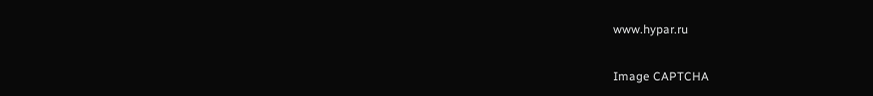www.hypar.ru

Image CAPTCHA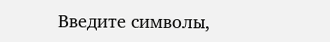Введите символы,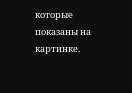которые показаны на картинке.